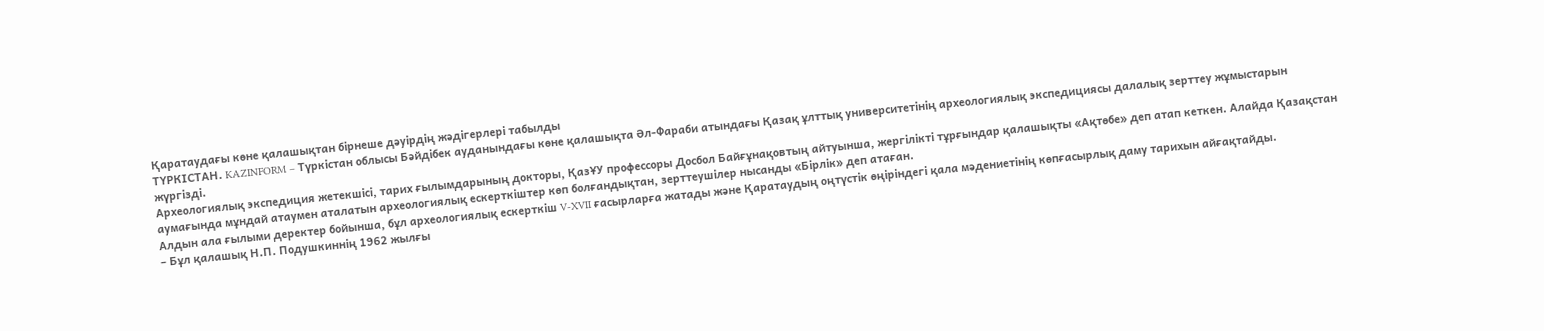Қаратаудағы көне қалашықтан бірнеше дәуірдің жәдігерлері табылды
ТҮРКІСТАН. KAZINFORM – Түркістан облысы Бәйдібек ауданындағы көне қалашықта Әл-Фараби атындағы Қазақ ұлттық университетінің археологиялық экспедициясы далалық зерттеу жұмыстарын жүргізді.
Археологиялық экспедиция жетекшісі, тарих ғылымдарының докторы, ҚазҰУ профессоры Досбол Байғұнақовтың айтуынша, жергілікті тұрғындар қалашықты «Ақтөбе» деп атап кеткен. Алайда Қазақстан аумағында мұндай атаумен аталатын археологиялық ескерткіштер көп болғандықтан, зерттеушілер нысанды «Бірлік» деп атаған.
Алдын ала ғылыми деректер бойынша, бұл археологиялық ескерткіш V-XVII ғасырларға жатады және Қаратаудың оңтүстік өңіріндегі қала мәдениетінің көпғасырлық даму тарихын айғақтайды.
– Бұл қалашық Н.П. Подушкиннің 1962 жылғы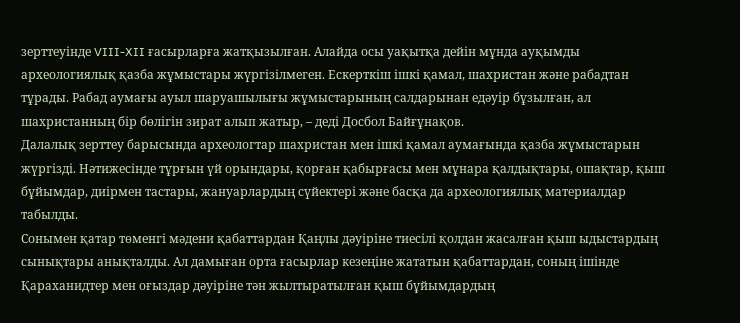зерттеуінде VIII-XII ғасырларға жатқызылған. Алайда осы уақытқа дейін мұнда ауқымды археологиялық қазба жұмыстары жүргізілмеген. Ескерткіш ішкі қамал, шахристан және рабадтан тұрады. Рабад аумағы ауыл шаруашылығы жұмыстарының салдарынан едәуір бұзылған, ал шахристанның бір бөлігін зират алып жатыр, – деді Досбол Байғұнақов.
Далалық зерттеу барысында археологтар шахристан мен ішкі қамал аумағында қазба жұмыстарын жүргізді. Нәтижесінде тұрғын үй орындары, қорған қабырғасы мен мұнара қалдықтары, ошақтар, қыш бұйымдар, диірмен тастары, жануарлардың сүйектері және басқа да археологиялық материалдар табылды.
Сонымен қатар төменгі мәдени қабаттардан Қаңлы дәуіріне тиесілі қолдан жасалған қыш ыдыстардың сынықтары анықталды. Ал дамыған орта ғасырлар кезеңіне жататын қабаттардан, соның ішінде Қараханидтер мен оғыздар дәуіріне тән жылтыратылған қыш бұйымдардың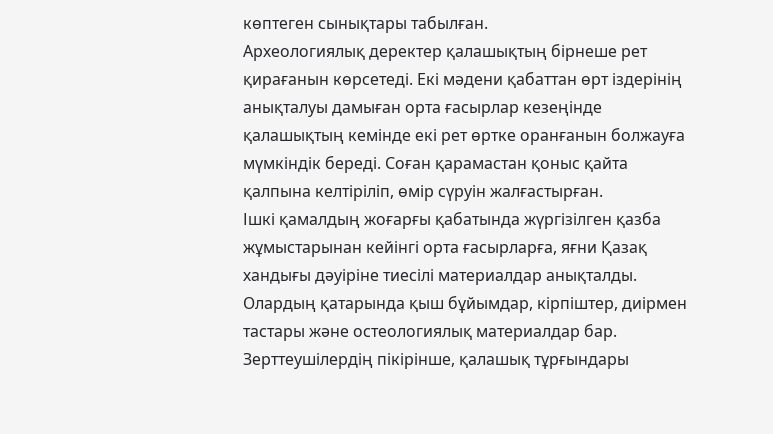көптеген сынықтары табылған.
Археологиялық деректер қалашықтың бірнеше рет қирағанын көрсетеді. Екі мәдени қабаттан өрт іздерінің анықталуы дамыған орта ғасырлар кезеңінде қалашықтың кемінде екі рет өртке оранғанын болжауға мүмкіндік береді. Соған қарамастан қоныс қайта қалпына келтіріліп, өмір сүруін жалғастырған.
Ішкі қамалдың жоғарғы қабатында жүргізілген қазба жұмыстарынан кейінгі орта ғасырларға, яғни Қазақ хандығы дәуіріне тиесілі материалдар анықталды. Олардың қатарында қыш бұйымдар, кірпіштер, диірмен тастары және остеологиялық материалдар бар.
Зерттеушілердің пікірінше, қалашық тұрғындары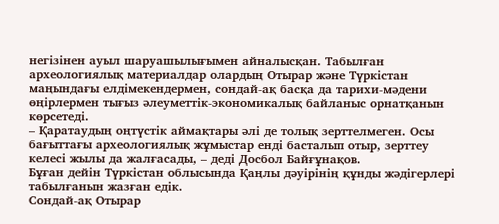негізінен ауыл шаруашылығымен айналысқан. Табылған археологиялық материалдар олардың Отырар және Түркістан маңындағы елдімекендермен, сондай-ақ басқа да тарихи-мәдени өңірлермен тығыз әлеуметтік-экономикалық байланыс орнатқанын көрсетеді.
– Қаратаудың оңтүстік аймақтары әлі де толық зерттелмеген. Осы бағыттағы археологиялық жұмыстар енді басталып отыр, зерттеу келесі жылы да жалғасады, – деді Досбол Байғұнақов.
Бұған дейін Түркістан облысында Қаңлы дәуірінің құнды жәдігерлері табылғанын жазған едік.
Сондай-ақ Отырар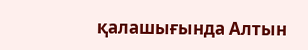қалашығында Алтын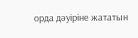орда дәуіріне жататын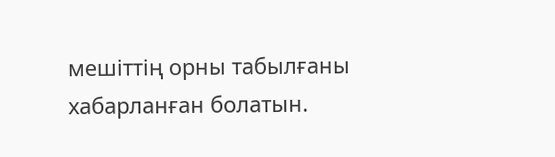мешіттің орны табылғаны хабарланған болатын.